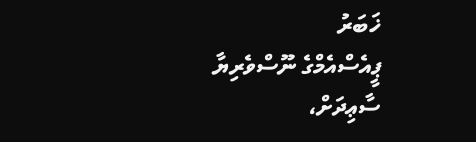ޚަބަރު
ޕީއެސްއެމްގެ ނޫސްވެރިޔާ ސާޢިދަށް،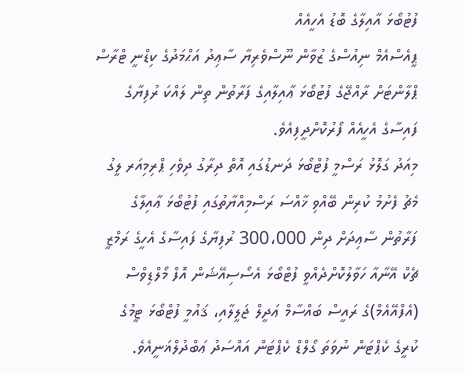ފުޓުބޯޅަ އާއިލާގެ ބޮޑު އެހީއެއް
ޕީއެސްއެމް ނިއުސްގެ ޒުވާން ނޫސްވެރިޔާ ސާޢިދު އަޙްމަދުގެ ކިޑްނީ ޓްރާސް ޕްލާންޓަށް ރާއްޖޭގެ ފުޓުބޯޅަ ޢާއިލާއިގެ ފަރާތުން ތިން ލައްކަ ރުފިޔާގެ ފައިސާގެ އެހީއެއް ފޯރުކޮށްދީފިއެވެ.
މިއަދު ގަލޮޅު ރަސްމީ ފުޓްބޯޅަ ދަނޑުގައި އޮތް ދިރާގު ދިވެހި ޕްރިމިއަރ ލީގު މެޗު ފެށުމު ކުރިން ބޭއްވި ޚާއްސަ ރަސްމިއްޔާތުގައި ފުޓުބޯޅަ ޢާއިލާގެ ފަރާތުން ސާޢިދަށް ދިން 300،000 ރުފިޔާގެ ފައިސާގެ އެހީގެ ރަމްޒީ ޗެކް އޭނާއާ ހަވާލުކޮށްދެއްވީ ފުޓްބޯޅަ އެސޯސިއޭޝަން އޮފް މޯލްޑިވްސް (އެފްއޭއެމް)ގެ ރައީސް ބައްސާމް ޢަދީލް ޖަލީލާއި، ޤައުމީ ފުޓްބޯޅަ ޓީމުގެ ކުރީގެ ކެޕްޓަން ނުވަތަ ގޯލްޑް ކެޕްޓަން އައްސަދު ޢަބްދުލްޣަނީއެވެ.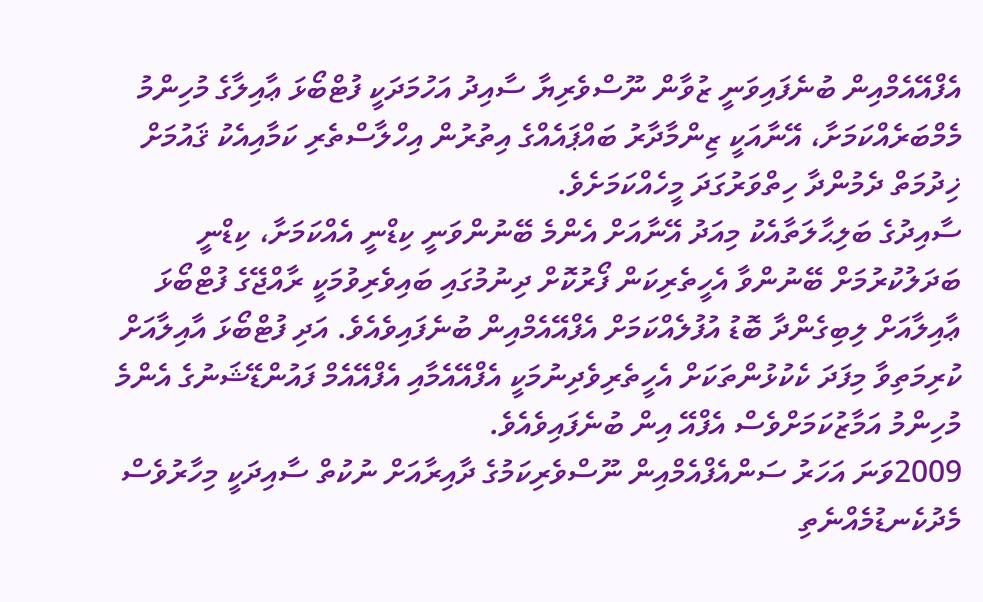އެފްއޭއެމްއިން ބުނެފައިވަނީ ޒުވާން ނޫސްވެރިޔާ ސާއިދު އަހުމަދަކީ ފުޓްބޯޅަ ޢާއިލާގެ މުހިންމު މެމްބަރެއްކަމަށާ، އޭނާއަކީ ޒިންމާދާރު ބައްޕައެއްގެ އިތުރުން އިހްލާސްތެރި ކަމާއިއެކު ޤައުމަށް ޚިދުމަތް ދެމުންދާ ހިތްވަރުގަދަ މީހެއްކަމަށެވެ.
ސާއިދުގެ ބަލިޙާލަތާއެކު މިއަދު އޭނާއަށް އެންމެ ބޭނުންވަނީ ކިޑްނީ އެއްކަމަށާ، ކިޑްނީ ބަދަލުކުރުމަށް ބޭނުންވާ އެހީތެރިކަން ފޯރުކޮށް ދިނުމުގައި ބައިވެރިވުމަކީ ރާއްޖޭގެ ފުޓްބޯޅަ ޢާއިލާއަށް ލިބިގެންދާ ބޮޑު އުފުލެއްކަމަށް އެފްއޭއެމްއިން ބުނެފައިވެއެވެ. އަދި ފުޓްބޯޅަ އާއިލާއަށް ކުރިމަތިވާ މިފަދަ ކެކުޅުންތަކަށް އެހީތެރިވެދިނުމަކީ އެފްއޭއެމާއި އެފްއޭއެމް ފައުންޑޭޝަނުގެ އެންމެ މުހިންމު އަމާޒުކަމަށްވެސް އެފްއޭ އިން ބުނެފައިވެއެވެ.
2009ވަނަ އަހަރު ސަންއެފްއެމްއިން ނޫސްވެރިކަމުގެ ދާއިރާއަށް ނުކުތް ސާއިދަކީ މިހާރުވެސް މެދުކެނޑުމެއްނެތި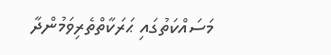މަސައްކަތުގައި ޙަރަކާތްތެރިވަމުންދާ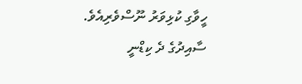ހީވާގި ކުޅިވަރު ނޫސްވެރިއެވެ.
ސާއިދުގެ ދެ ކިޑްނީ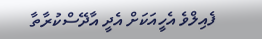ފެއިލްވެ އެހީއަކަށް އެދީ އާދޭސްކުރާތާ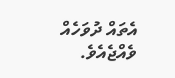އެތައް ދުވަހެއް ވެއްޖެއެވެ.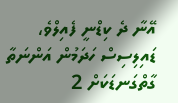އޭނާ ދެ ކިޑްނީ ފެއިލްވެ، ޑައިލިސިސް ހަދަމުން އަންނަތާ ގާތްގަނޑަކަށް 2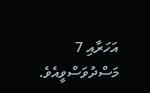އަހަރާއި 7 މަސްދުވަސްވީއެވެ.